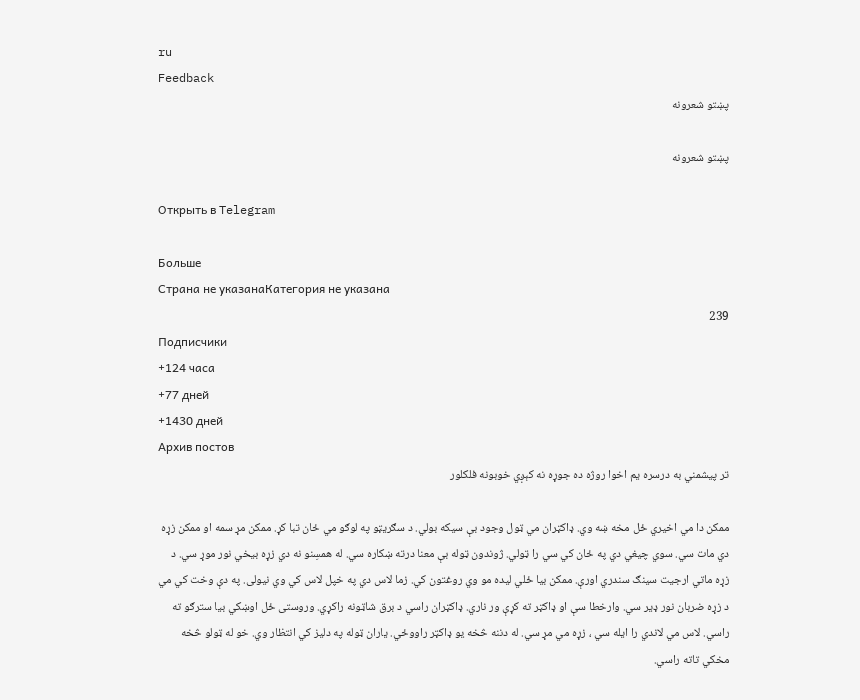ru
Feedback
پښتو شعرونه

پښتو شعرونه

Открыть в Telegram

Больше
Страна не указанаКатегория не указана
239
Подписчики
+124 часа
+77 дней
+1430 дней
Архив постов
تر پيشمني به درسره يم اخوا روژه ده جوړه نه کېږي خوبونه فلکلور

ممکن دا مي اخيري ځل مخه ښه وي. ډاکټران مي ټول وجود بې سیکه بولي. د سګريټو په لوګو مي ځان تبا کړ. ممکن مړ سمه او ممکن زړه دي مات سي. سوي چیغي دي په ځان کي سي را ټولي. ژوندون ټوله بې معنا درته ښکاره سي. له همسِنو نه دي زړه بیخي نور موړ سي. د زړه ماتي ارجیت سینګ سندري اورې. ممکن بیا ځلي ليده مو وي روغتون کي. زما لاس دي په خپل لاس کي وي نیولی. په دې وخت کي مي د زړه ضربان نور ډير سي. وارخطا سې او ډاکټر ته کړې ور ناري. ډاکټران راسي د برق شاټونه راکړي. وروستی ځل اوښکي بیا سترګو ته راسي. لاس مي لاندي را ایله سي ، زړه مي مړ سي. له دننه څخه يو ډاکټر راووځي. یاران ټوله په دلیز کي انتظار وي. خو له ټولو څخه مخکي تاته راسي.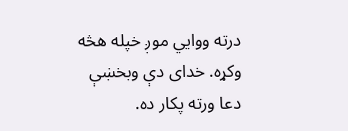درته ووایي موږ خپله هڅه وکړه. خدای دې وبخښې دعا ورته پکار ده.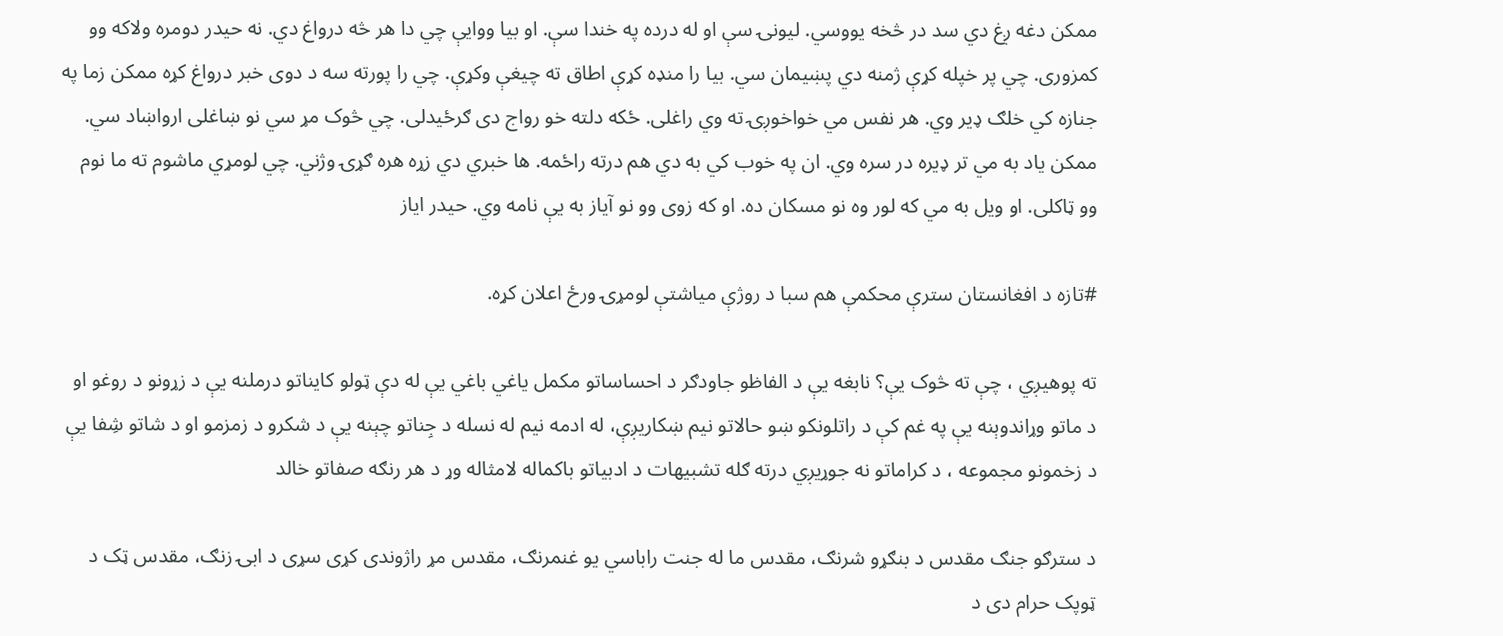ممکن دغه ږغ دي سد در څخه یووسي. لیونۍ سې او له درده په خندا سې. او بیا ووایې چي دا هر څه درواغ دي. نه حيدر دومره ولاکه وو کمزوری. چي پر خپله کړې ژمنه دي پښیمان سي. بیا را منډه کړې اطاق ته چیغې وکړې. چي را پورته سه د دوی خبر درواغ کړه ممکن زما په جنازه کي خلګ ډير وي. هر نفس مي خواخوږۍ ته وي راغلی. ځکه دلته خو رواج دی ګرځیدلی. چي څوک مړ سي نو ښاغلی ارواښاد سي. ممکن یاد به مي تر ډیره در سره وي. ان په خوب کي به دي هم درته راځمه. ها خبري دي زړه هره ګړۍ وژني. چي لومړي ماشوم ته ما نوم وو ټاکلی. او ویل به مي که لور وه نو مسکان ده. او که زوی وو نو آياز به یې نامه وي. حيدر اياز

#تازه د افغانستان سترې محکمې هم سبا د روژې مياشتې لومړۍ ورځ اعلان کړه.

ته پوهیږي ، چې ته څوک یې؟ نابغه یې د الفاظو جاودګر د احساساتو مکمل یاغي باغي یې له دې ټولو کایناتو درملنه یې د زړونو د روغو او د ماتو وړاندوېنه یې په غم کې د راتلونکو ښو حالاتو نیم ښکاریږې، له ادمه نیم له نسله د جِناتو چېنه یې د شکرو د زمزمو او د شاتو شِفا یې د زخمونو مجموعه ، د کراماتو نه جوړیږي درته ګله تشبیهات د ادبیاتو باکماله لامثاله وړ د هر رنګه صفاتو خالد

د سترګو جنګ مقدس د بنګړو شرنګ، مقدس ما له جنت راباسي یو غنمرنګ، مقدس مړ راژوندی کړی سړی د ابۍ زنګ، مقدس ټک د ټوپک حرام دی د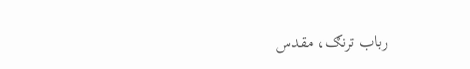رباب ترنګ، مقدس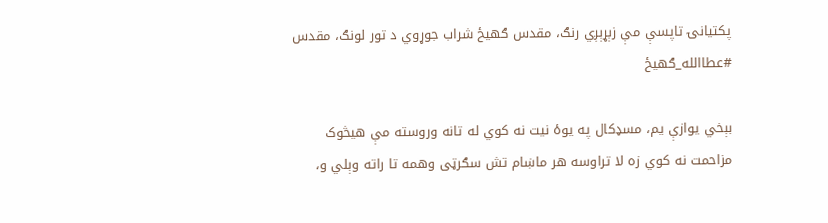پکتیانۍ تاپسې مې زېړېږي رنګ، مقدس ګهیځ شراب جوړوي د تور لونګ، مقدس #عطاالله_ګهیځ

بېخي يوازې يم، مسډکال په يوۀ نيت نه کوي له تانه وروسته مې هيڅوک مزاحمت نه کوي زه لا تراوسه هر ماښام تش سګرټی وهمه تا راته وېلي و،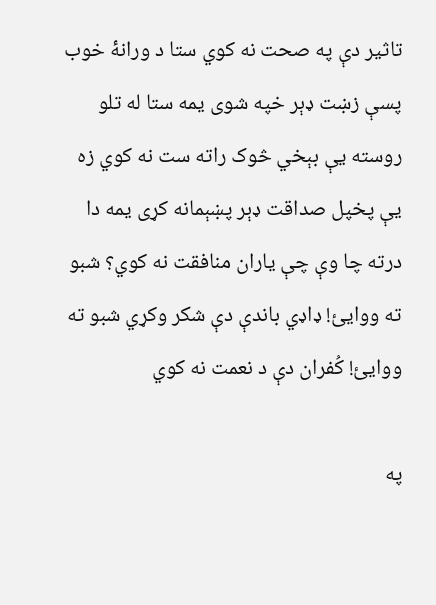تاثير دې په صحت نه کوي ستا د ورانۀ خوب پسې زښت ډېر خپه شوی يمه ستا له تلو روسته يې بېخي څوک راته ست نه کوي زه يې پخپل صداقت ډېر پښېمانه کړی يمه دا درته چا وې چې ياران منافقت نه کوي؟ شبو ته ووايئ! ډاډي باندې دې شکر وکړي شبو ته ووايئ! کُفران دې د نعمت نه کوي

په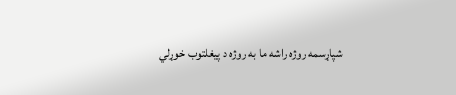شپاړسمه روژه راشه ما به روژه د پیغلتوب خوړلي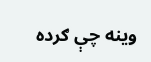وینه چې ګرده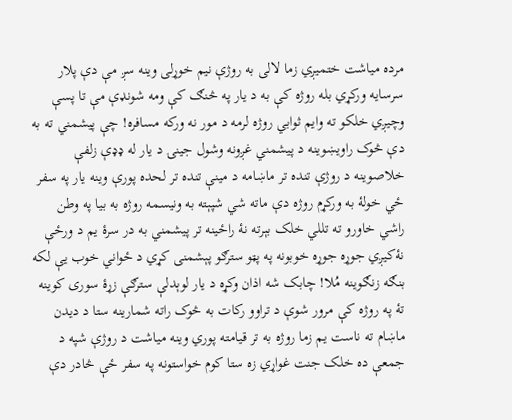مرده میاشت ختمیږي زما لالی به روژې نیم خوړلی وینه سږ مې دې پلار سرسایه ورکړي بله روژه کې به د یار په څنګ کې ومه شونډې مې تا پسې وچيږي خلکو ته وایم ثوابي روژه لرمه د مور نه ورکه مسافره! چې پيشمني ته به دې څوک راويښوينه د پیشمني غږونه وشول جينۍ د يار له ډډې زلفې خلاصوينه د روژې تنده تر ماښامه د مینې تنده تر لحده پورې وینه یار په سفر ځي خولۀ به ورکړم روژه دې ماته شي شپېته به ونیسمه روژه به بیا په وطن راشي خاورو ته تللي خلک بېرته نۀ راځینه تر پیشمني به در سرۀ یم د ورځې نۀ‌کیږي جوړه جوړه خوبونه په پټو سترګو پېشمنی کړي د ځواني خوب یې لکه بنګه زنګوینه مُلا! چابک شه اذان وکړه د یار لوېدلې سترګې زړۀ سوری کوینه تۀ په روژه کې مرور شوې د تراوو رکات به څوک راته شمارينه ستا د دیدن ماښام ته ناست یم زما روژه به تر قیامته پوري وینه مياشت د روژې شپه د جمعې ده خلک جنت غواړي زه ستا کوم خواستونه په سفر ځې څادر دې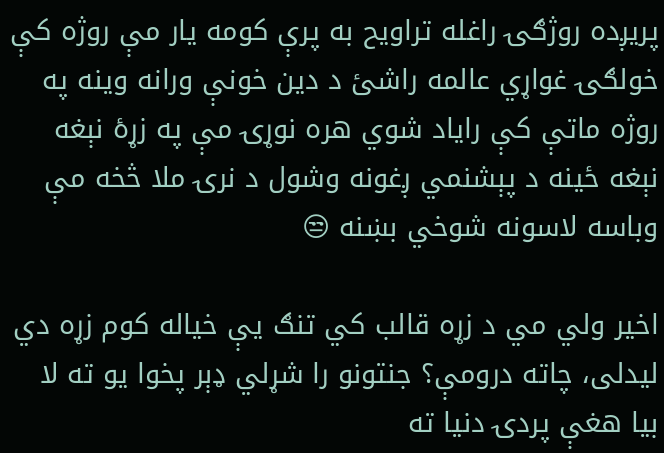پريږده روژګۍ راغله تراويح به پرې کومه یار مې روژه کې خولګۍ غواړي عالمه راشئ د دین خونې ورانه وینه په روژه ماتې کې رایاد شوي هره نوړۍ مې په زړۀ نېغه نېغه ځینه د پېشنمي ږغونه وشول د نرۍ ملا څخه مې وباسه لاسونه شوخي بښنه 😒

اخير ولي مي د زړه قالب کي تنګ يې خياله کوم زړه دي ليدلی، چاته درومې؟ جنتونو را شړلي ډېر پخوا يو ته لا بيا هغې پردۍ دنيا ته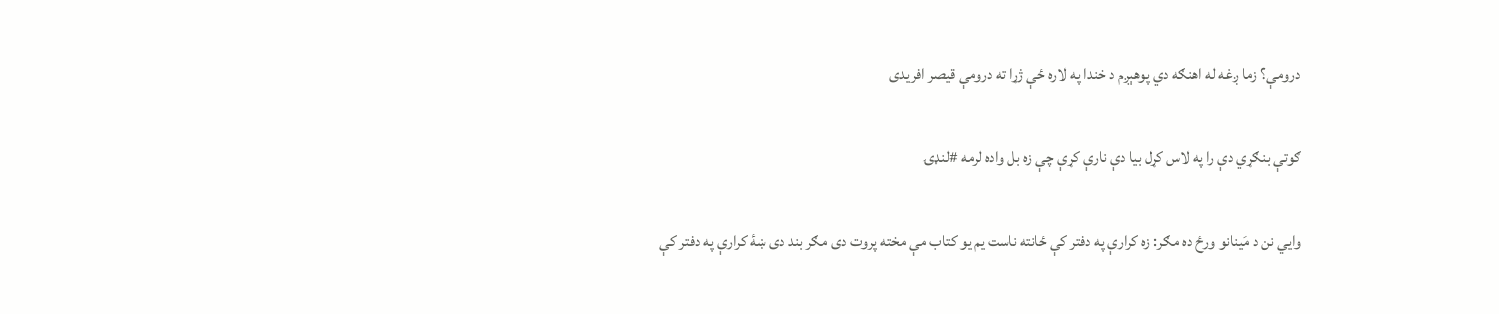درومې؟ زما ږغه له اهنګه دي پوهېږم د خندا په لاره ځې ژړا ته درومې قيصر افريدی

ګوتې بنګړي دې را په لاس کړل بیا دې نارې کړې چې زه بل واده لرمه #لنډۍ

وايي نن د مَينانو ورځ ده مګر: زه کرارې په دفتر کې ځانته ناست يم يو کتاب مې مخته پروت دی مګر بند دی ښۀ کرارې په دفتر کې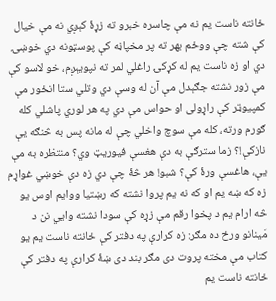ځانته ناست يم نه مې چاسره خبرو ته زړۀ کېږي نه مې خيال کې شته چې ووځم بهر ته پر مخپاڼه کې پوسټونه دي خوښۍ دي او زه ناست يم له کړکۍ راغلي لمر ته نپويېږم، خو لاسو کې مې زور نشته جګېدل مې آن له وسې دي وتلي ستا انځور مې کمپيوټر کې راړولی او حواس مې دي په هر لوري پاشلي کله ګورم ورته، کله مې سوچ واخلي چې له مانه پس به څنګه يې نازکې!؟ زما سترګې به دې هغسې فيوريټ وي؟ منتظره به مې يې، هاغسې ورۀ کې؟ شبو! هر څۀ چې دي زه دې خوښي غواړم زه که ښه يم او که نه يم پروا نشته که رښتيا ووايم اوس يو څه ارام یم د پخوا رقم مې زړه کې سودا نشته وايي نن د مَينانو ورځ ده مګر: زه کرارې په دفتر کې ځانته ناست يم يو کتاب مې مخته پروت دی مګر بند دی ښۀ کرارې په دفتر کې ځانته ناست يم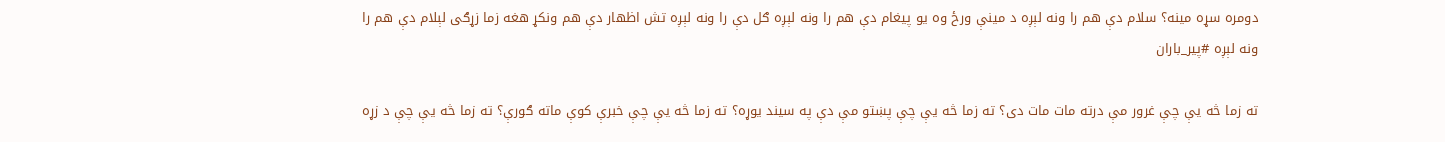دومره سړه مینه؟ سلام دې هم را ونه لېږه د مینې ورځ وه یو پیغام دې هم را ونه لېږه ګل دې را ونه لېږه تش اظهار دې هم ونکړ هغه زما زړګی لېلام دې هم را ونه لېږه #پیر_باران

ته زما څه یې چې غرور مې درته مات مات دی؟ ته زما څه یې چې پښتو مې دې په سیند یوړه؟ ته زما څه یې چې خبرې کوې ماته ګورې؟ ته زما څه یې چې د زړه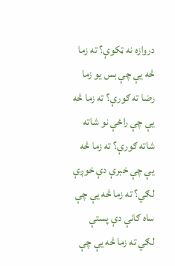دروازه نه ټکوې؟ ته زما څه یې چې بس یو زما رضا ته ګورې؟ ته زما څه یې چې راځې نو شاته شاته ګورې؟ ته زما څه یې چې خبرې دې خوږې لګي؟ ته زما څه یې چې ساه ګانې دې پستې لګي ته زما څه یې چې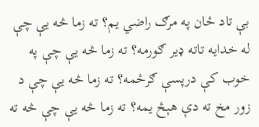بې تاد ځان په مرګ راضي یم؟ ته زما څه یې چې له خدایه تاته ‌‌‌‌‌‌ډیر ګورمه؟ ته زما څه یې چې په خوب کې درپسې ګرځمه؟ ته زما څه یې چې د زور مخ ته دې هېڅ یمه؟ ته زما څه یې چې څه ته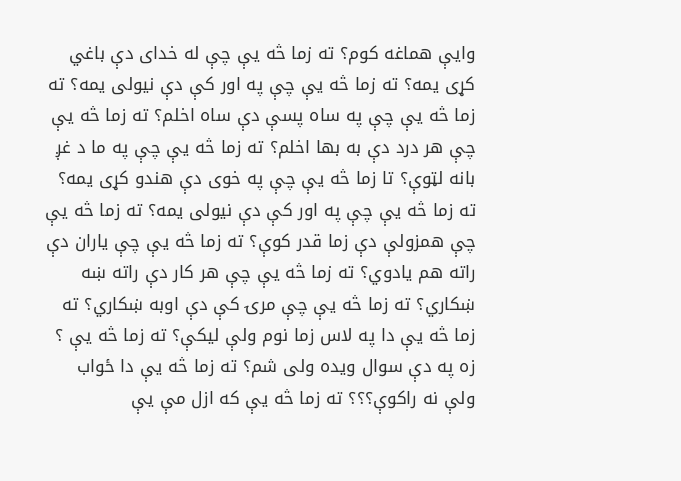وایې هماغه کوم؟ ته زما څه یې چې له خدای دې باغي کړی یمه؟ ته زما څه یې چې په اور کې دې نیولی یمه؟ ته زما څه یې چې په ساه پسې دې ساه اخلم؟ ته زما څه یې چې هر درد دې به بها اخلم؟ ته زما څه یې چې په ما د غږ بانه لټوې؟ تا زما څه یې چې په خوی دې هندو کړی یمه؟ ته زما څه یې چې په اور کې دې نیولی یمه؟ ته زما څه یې چې همزولې دې زما قدر کوې؟ ته زما څه یې چې یاران دې راته هم یادوي؟ ته زما څه یې چې هر کار دې راته ښه ښکاري؟ ته زما څه یې چې مرۍ کې دې اوبه ښکاري؟ ته زما څه یې دا په لاس زما نوم ولې لیکې؟ ته زما څه یې ؟ زه په دې سوال ویده ولی شم؟ ته زما څه یې دا ځواب ولې نه راکوې؟؟؟ ته زما څه یې که ازل مې یې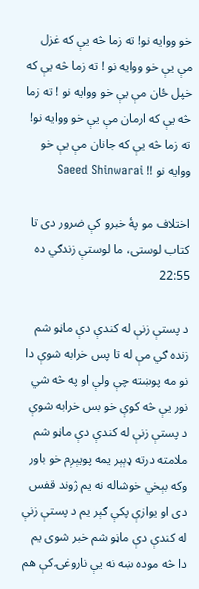خو ووایه نو! ته زما څه یې که غزل مې یې خو ووایه نو ! ته زما څه یې که خپل ځان مې یې خو ووایه نو ! ته زما څه یې که ارمان مې یې خو ووایه نو! ته زما څه یې که جانان مې یې خو ووایه نو !! Saeed Shinwarai

اختلاف مو پۀ خبرو کې ضرور دی تا کتاب لوستی، ما لوستې زندګي ده 22:55

د پستې زنې له کندې دې ماڼو شم زنده ګي مې له تا پس خرابه شوې دا نو مه پوښته چې ولې او په څه شي نور يې څه کوې خو بس خرابه شوې د پستې زنې له کندې دې ماڼو شم ملامته درته ډېېر يمه پويېږم خو باور وکه بېخي خوشاله نه يم ژوند قفس دی او يوازې پکې ګېر يم د پستې زنې له کندې دې ماڼو شم خبر شوی يم دا څه موده ښه نه يې ناروغۍ کې هم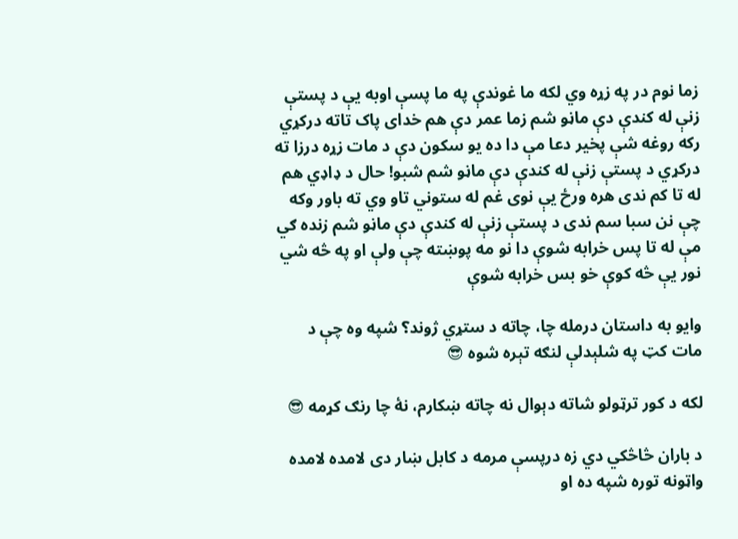زما نوم در په زړه وي لکه ما غوندې په ما پسې اوبه يې د پستې زنې له کندې دې ماڼو شم زما عمر دې هم خدای پاک تاته درکړي رکه روغه شې پخير دعا مې دا ده يو سکون دې د مات زړه درزا ته درکړي د پستې زنې له کندې دې ماڼو شم شبو! حال د ډاډي هم له تا کم ندی هره ورځ يې نوی غم له ستوني تاو وي ته باور وکه چې نن سبا سم ندی د پستې زنې له کندې دې ماڼو شم زنده ګي مې له تا پس خرابه شوې دا نو مه پوښته چې ولې او په څه شي نور يې څه کوې خو بس خرابه شوې

وايو به داستان درمله چا، چاته د ستړي ژوند؟ شپه وه چې د مات کټ په شلېدلې لنګه تېره شوه 😎

لکه د کور ترټولو شاته دېوال نه چاته ښکارم، نهٔ چا رنګ کړمه 😎

د باران څاڅکي دي زه درپسې مرمه د کابل ښار دی لامده لامده واټونه توره شپه ده او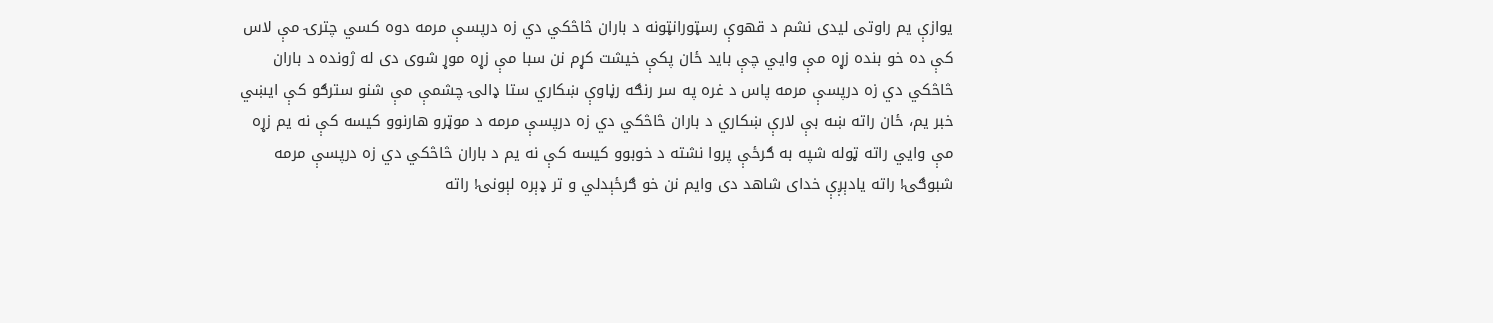يوازې يم راوتی ليدی نشم د قهوې رسټورانټونه د باران څاڅکي دي زه درپسې مرمه دوه کسي چترۍ مې لاس کې ده خو بنده زړه مې وايي چې بايد ځان پکې خيشت کړم نن سبا مې زړه موړ شوی دی له ژونده د باران څاڅکي دي زه درپسې مرمه پاس د غره په سر رنګه رڼاوې ښکاري ستا ډالۍ چشمې مې شنو سترګو کې ايښي خبر يم، ځان راته ښه بې لارې ښکاري د باران څاڅکي دي زه درپسې مرمه د موټرو هارنوو کيسه کې نه يم زړه مې وايي راته ټوله شپه به ګرځې پروا نشته د خوبوو کيسه کې نه يم د باران څاڅکي دي زه درپسې مرمه شبوګۍ! راته يادېږې خدای شاهد دی وايم نن خو ګرځېدلي و تر ډېره لېونۍ! راته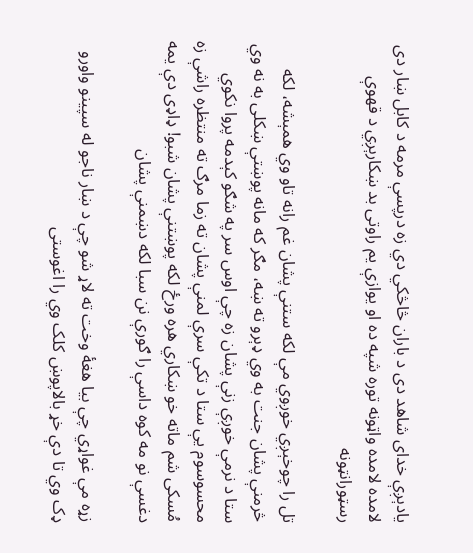يادېږې خدای شاهد دی د باران څاڅکي دي زه درپسې مرمه د کابل ښار دی لامده لامده واټونه توره شپه ده او يوازې يم راوتی بد ښکارېږي د قهوې رسټورانټونه

تل را چوخېږي خوږوي مې لکه ستنې پشان غم رانه تاو وي همېشه، لکه څرمنې پشان جنت به وي ډېرو ته ښه، مګر که مانه پوښتې ښکلی به نه وي ستا د نرمې خوږې زنې پشان زه چې اوس سر په شګو کېدمه پروا نکوي محسوسوم يې ستا د تکې سرې لمنې پشان ته زما مرګ ته منتظره راشې زه مُسکی شم ماته خو ښکاري هره ورځ لکه پوښتنې پشان شبو! ډاډی دې يمه دغسې نو مه کوه داسې را ګورې نن سبا لکه دښمنې پشان

زړه مې غواړي چې بيا هغۀ وخت ته لاړ شو چې د ښار ناجو له سپينو واورو ډک وي تا دې خړ بالاپوښ کلک وي را اغوستی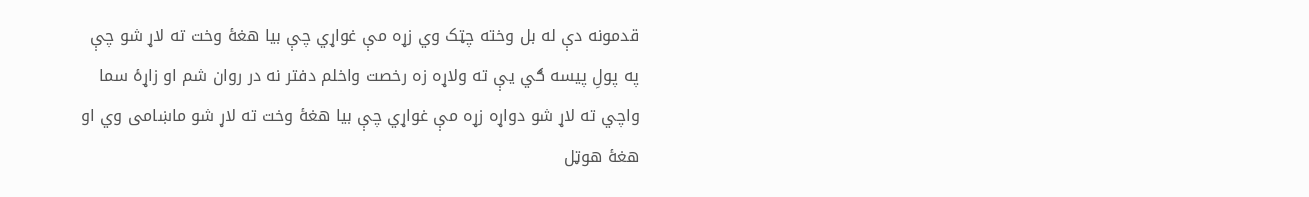قدمونه دې له بل وخته چټک وي زړه مې غواړي چې بيا هغۀ وخت ته لاړ شو چې په پولِ پيسه ګي يې ته ولاړه زه رخصت واخلم دفتر نه در روان شم او زاړۀ سما واچي ته لاړ شو دواړه زړه مې غواړي چې بيا هغۀ وخت ته لاړ شو ماښامی وي او هغۀ هوټل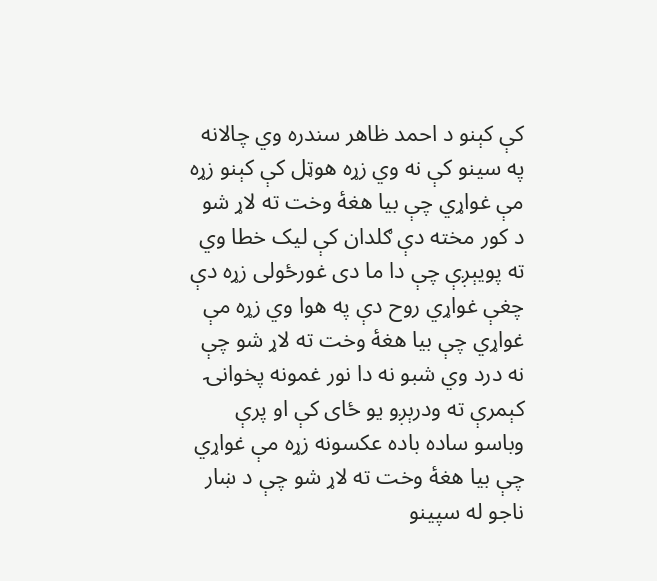کې کېنو د احمد ظاهر سندره وي چالانه په سينو کې نه وي زړه هوټل کې کېنو زړه مې غواړي چې بيا هغۀ وخت ته لاړ شو د کور مخته دې ګلدان کې ليک خطا وي ته پويېږې چې دا ما دی غورځولی زړه دې چغې غواړي روح دې په هوا وي زړه مې غواړي چې بيا هغۀ وخت ته لاړ شو چې نه درد وي شبو نه دا نور غمونه پخوانۍ کېمرې ته ودرېږو يو ځای کې او پرې وباسو ساده باده عکسونه زړه مې غواړي چې بيا هغۀ وخت ته لاړ شو چې د ښار ناجو له سپينو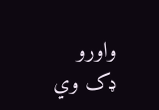واورو ډک وي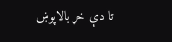تا دې خړ بالاپوښ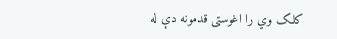کلک وي را اغوستی قدمونه دې له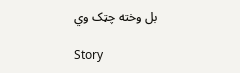بل وخته چټک وي

Story